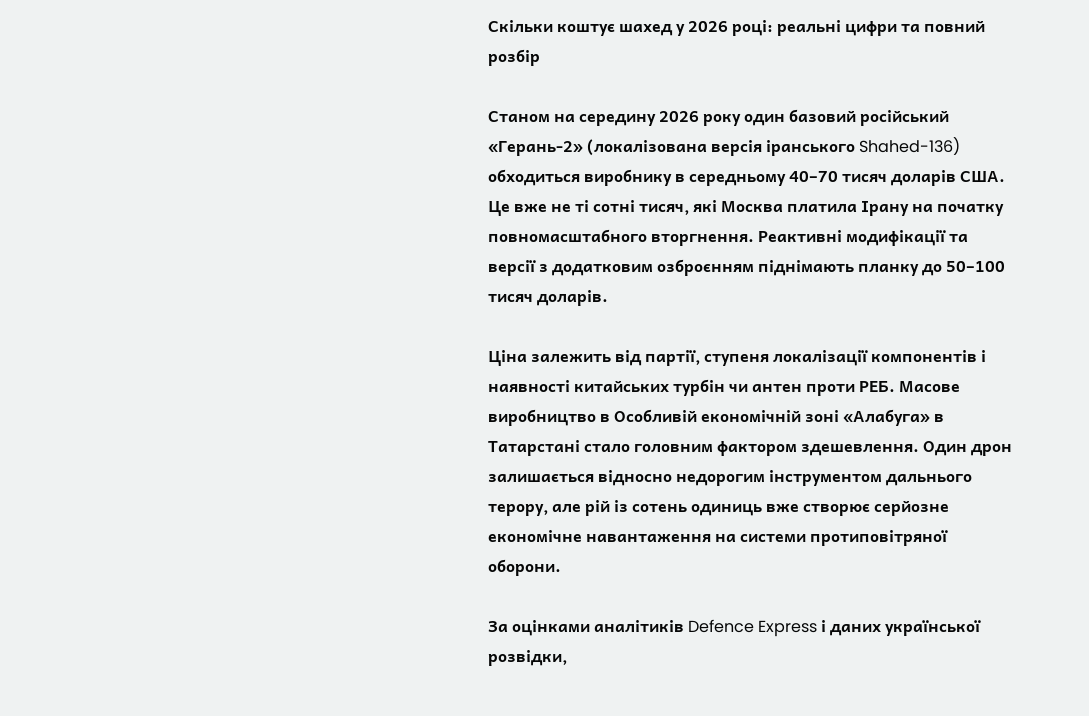Скільки коштує шахед у 2026 році: реальні цифри та повний розбір

Станом на середину 2026 року один базовий російський «Герань-2» (локалізована версія іранського Shahed-136) обходиться виробнику в середньому 40–70 тисяч доларів США. Це вже не ті сотні тисяч, які Москва платила Ірану на початку повномасштабного вторгнення. Реактивні модифікації та версії з додатковим озброєнням піднімають планку до 50–100 тисяч доларів.

Ціна залежить від партії, ступеня локалізації компонентів і наявності китайських турбін чи антен проти РЕБ. Масове виробництво в Особливій економічній зоні «Алабуга» в Татарстані стало головним фактором здешевлення. Один дрон залишається відносно недорогим інструментом дальнього терору, але рій із сотень одиниць вже створює серйозне економічне навантаження на системи протиповітряної оборони.

За оцінками аналітиків Defence Express і даних української розвідки,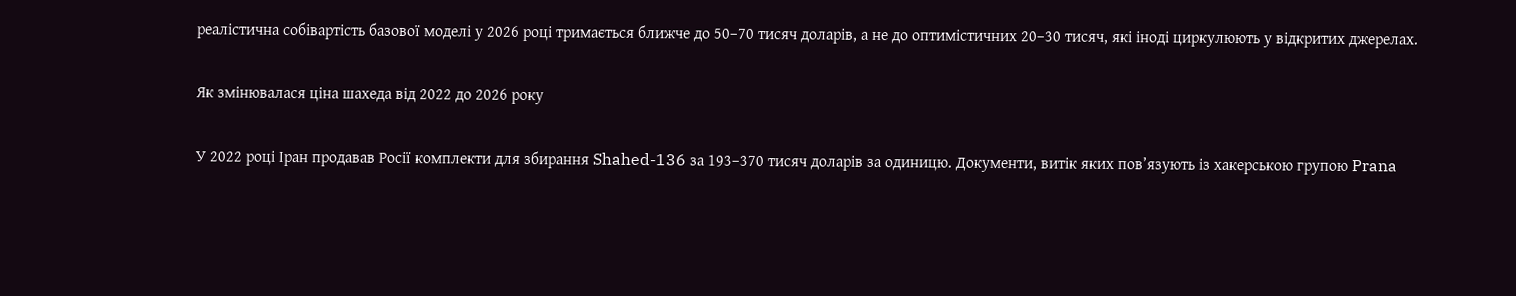реалістична собівартість базової моделі у 2026 році тримається ближче до 50–70 тисяч доларів, а не до оптимістичних 20–30 тисяч, які іноді циркулюють у відкритих джерелах.

Як змінювалася ціна шахеда від 2022 до 2026 року

У 2022 році Іран продавав Росії комплекти для збирання Shahed-136 за 193–370 тисяч доларів за одиницю. Документи, витік яких пов’язують із хакерською групою Prana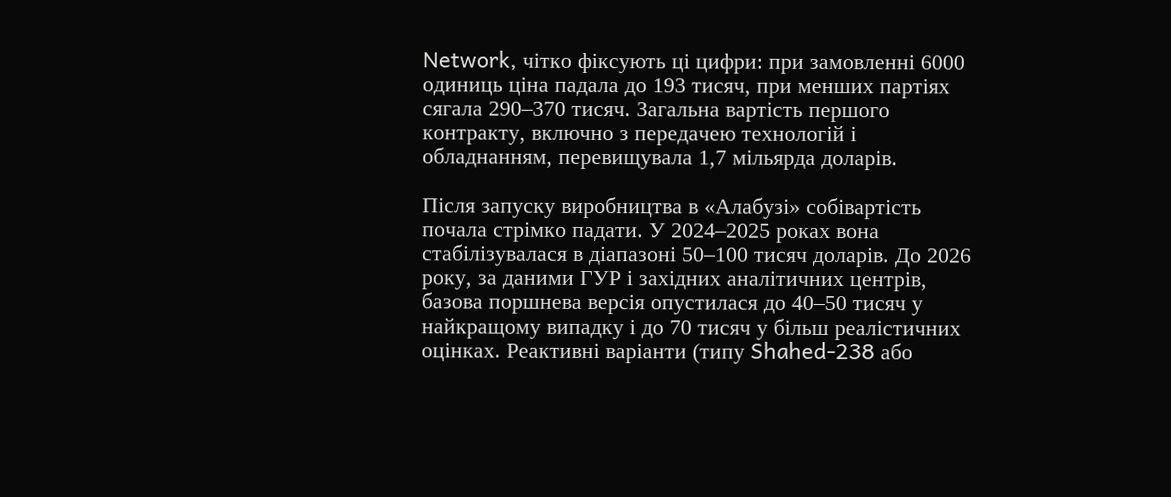Network, чітко фіксують ці цифри: при замовленні 6000 одиниць ціна падала до 193 тисяч, при менших партіях сягала 290–370 тисяч. Загальна вартість першого контракту, включно з передачею технологій і обладнанням, перевищувала 1,7 мільярда доларів.

Після запуску виробництва в «Алабузі» собівартість почала стрімко падати. У 2024–2025 роках вона стабілізувалася в діапазоні 50–100 тисяч доларів. До 2026 року, за даними ГУР і західних аналітичних центрів, базова поршнева версія опустилася до 40–50 тисяч у найкращому випадку і до 70 тисяч у більш реалістичних оцінках. Реактивні варіанти (типу Shahed-238 або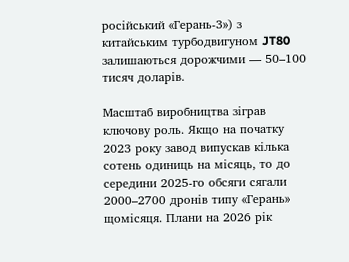російський «Герань-3») з китайським турбодвигуном JT80 залишаються дорожчими — 50–100 тисяч доларів.

Масштаб виробництва зіграв ключову роль. Якщо на початку 2023 року завод випускав кілька сотень одиниць на місяць, то до середини 2025-го обсяги сягали 2000–2700 дронів типу «Герань» щомісяця. Плани на 2026 рік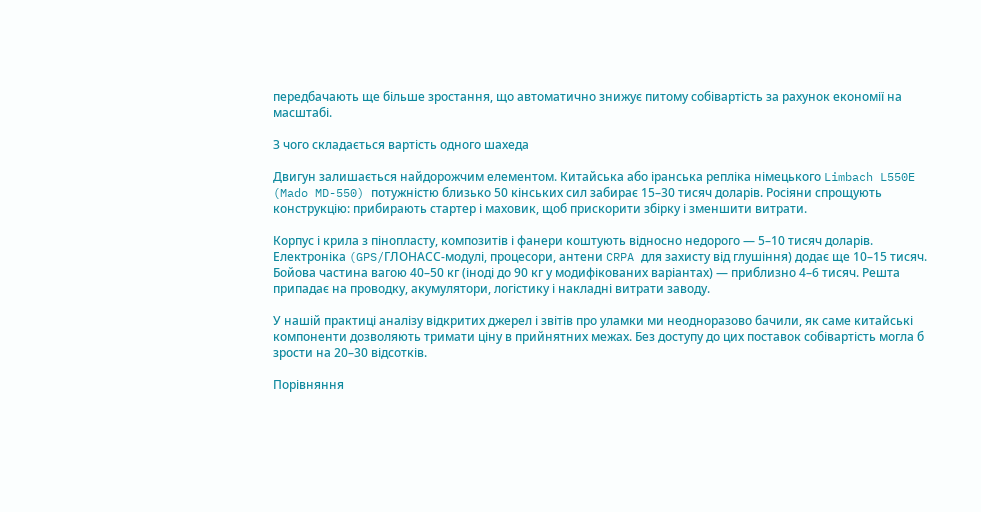передбачають ще більше зростання, що автоматично знижує питому собівартість за рахунок економії на масштабі.

З чого складається вартість одного шахеда

Двигун залишається найдорожчим елементом. Китайська або іранська репліка німецького Limbach L550E (Mado MD-550) потужністю близько 50 кінських сил забирає 15–30 тисяч доларів. Росіяни спрощують конструкцію: прибирають стартер і маховик, щоб прискорити збірку і зменшити витрати.

Корпус і крила з пінопласту, композитів і фанери коштують відносно недорого — 5–10 тисяч доларів. Електроніка (GPS/ГЛОНАСС-модулі, процесори, антени CRPA для захисту від глушіння) додає ще 10–15 тисяч. Бойова частина вагою 40–50 кг (іноді до 90 кг у модифікованих варіантах) — приблизно 4–6 тисяч. Решта припадає на проводку, акумулятори, логістику і накладні витрати заводу.

У нашій практиці аналізу відкритих джерел і звітів про уламки ми неодноразово бачили, як саме китайські компоненти дозволяють тримати ціну в прийнятних межах. Без доступу до цих поставок собівартість могла б зрости на 20–30 відсотків.

Порівняння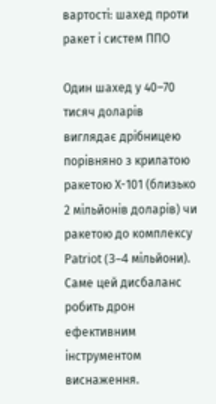вартості: шахед проти ракет і систем ППО

Один шахед у 40–70 тисяч доларів виглядає дрібницею порівняно з крилатою ракетою Х-101 (близько 2 мільйонів доларів) чи ракетою до комплексу Patriot (3–4 мільйони). Саме цей дисбаланс робить дрон ефективним інструментом виснаження.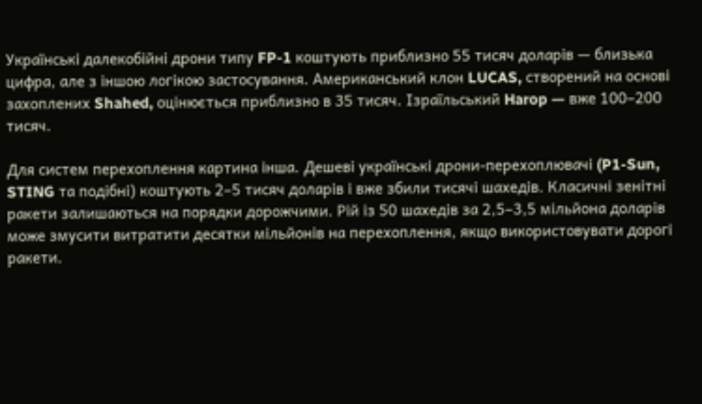Українські далекобійні дрони типу FP-1 коштують приблизно 55 тисяч доларів — близька цифра, але з іншою логікою застосування. Американський клон LUCAS, створений на основі захоплених Shahed, оцінюється приблизно в 35 тисяч. Ізраїльський Harop — вже 100–200 тисяч.

Для систем перехоплення картина інша. Дешеві українські дрони-перехоплювачі (P1-Sun, STING та подібні) коштують 2–5 тисяч доларів і вже збили тисячі шахедів. Класичні зенітні ракети залишаються на порядки дорожчими. Рій із 50 шахедів за 2,5–3,5 мільйона доларів може змусити витратити десятки мільйонів на перехоплення, якщо використовувати дорогі ракети.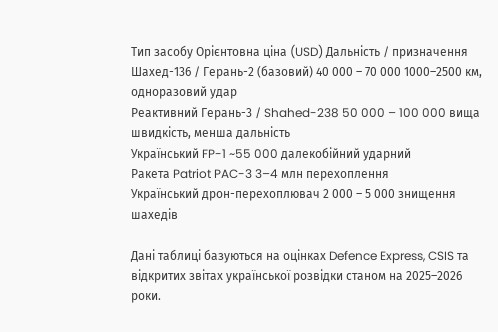Тип засобу Орієнтовна ціна (USD) Дальність / призначення
Шахед-136 / Герань-2 (базовий) 40 000 – 70 000 1000–2500 км, одноразовий удар
Реактивний Герань-3 / Shahed-238 50 000 – 100 000 вища швидкість, менша дальність
Український FP-1 ~55 000 далекобійний ударний
Ракета Patriot PAC-3 3–4 млн перехоплення
Український дрон-перехоплювач 2 000 – 5 000 знищення шахедів

Дані таблиці базуються на оцінках Defence Express, CSIS та відкритих звітах української розвідки станом на 2025–2026 роки.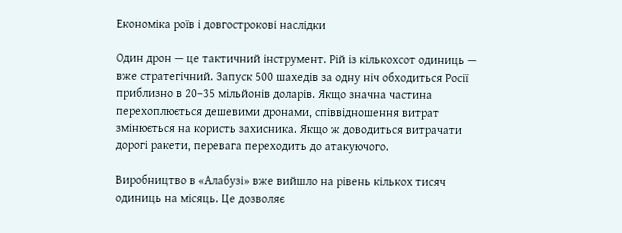Економіка роїв і довгострокові наслідки

Один дрон — це тактичний інструмент. Рій із кількохсот одиниць — вже стратегічний. Запуск 500 шахедів за одну ніч обходиться Росії приблизно в 20–35 мільйонів доларів. Якщо значна частина перехоплюється дешевими дронами, співвідношення витрат змінюється на користь захисника. Якщо ж доводиться витрачати дорогі ракети, перевага переходить до атакуючого.

Виробництво в «Алабузі» вже вийшло на рівень кількох тисяч одиниць на місяць. Це дозволяє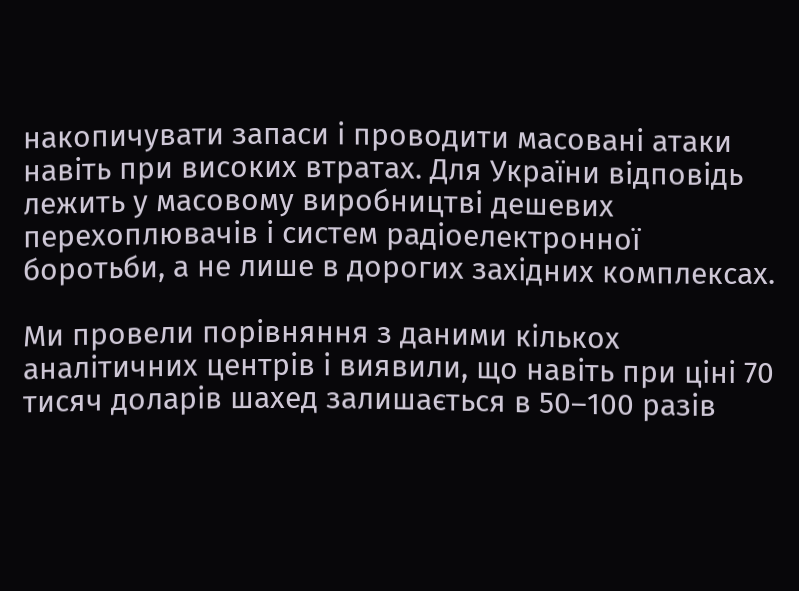накопичувати запаси і проводити масовані атаки навіть при високих втратах. Для України відповідь лежить у масовому виробництві дешевих перехоплювачів і систем радіоелектронної боротьби, а не лише в дорогих західних комплексах.

Ми провели порівняння з даними кількох аналітичних центрів і виявили, що навіть при ціні 70 тисяч доларів шахед залишається в 50–100 разів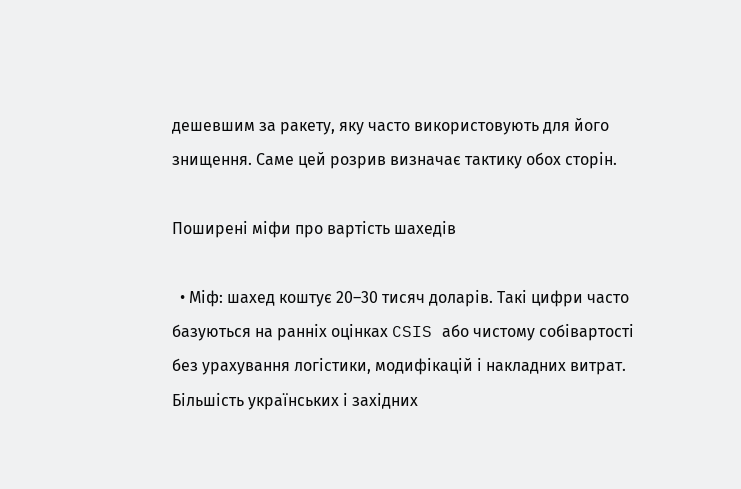дешевшим за ракету, яку часто використовують для його знищення. Саме цей розрив визначає тактику обох сторін.

Поширені міфи про вартість шахедів

  • Міф: шахед коштує 20–30 тисяч доларів. Такі цифри часто базуються на ранніх оцінках CSIS або чистому собівартості без урахування логістики, модифікацій і накладних витрат. Більшість українських і західних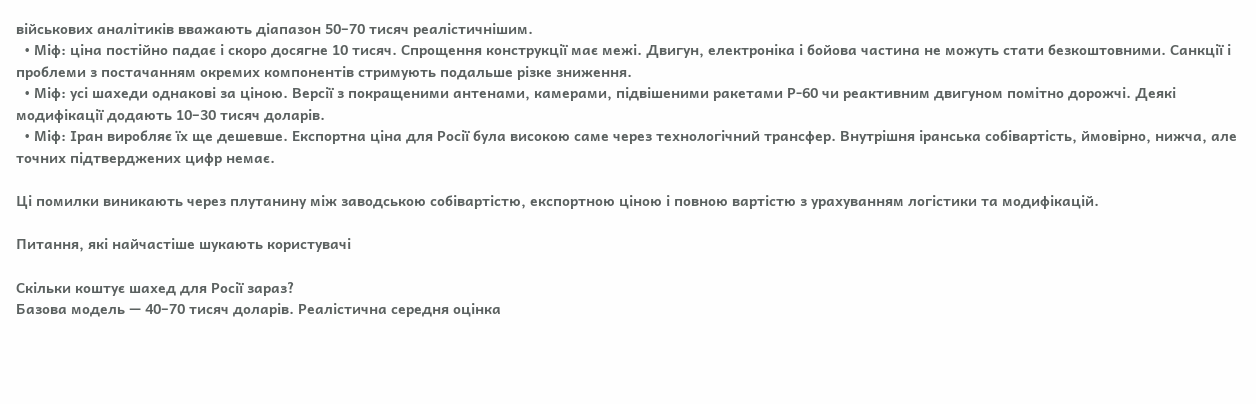військових аналітиків вважають діапазон 50–70 тисяч реалістичнішим.
  • Міф: ціна постійно падає і скоро досягне 10 тисяч. Спрощення конструкції має межі. Двигун, електроніка і бойова частина не можуть стати безкоштовними. Санкції і проблеми з постачанням окремих компонентів стримують подальше різке зниження.
  • Міф: усі шахеди однакові за ціною. Версії з покращеними антенами, камерами, підвішеними ракетами Р-60 чи реактивним двигуном помітно дорожчі. Деякі модифікації додають 10–30 тисяч доларів.
  • Міф: Іран виробляє їх ще дешевше. Експортна ціна для Росії була високою саме через технологічний трансфер. Внутрішня іранська собівартість, ймовірно, нижча, але точних підтверджених цифр немає.

Ці помилки виникають через плутанину між заводською собівартістю, експортною ціною і повною вартістю з урахуванням логістики та модифікацій.

Питання, які найчастіше шукають користувачі

Скільки коштує шахед для Росії зараз?
Базова модель — 40–70 тисяч доларів. Реалістична середня оцінка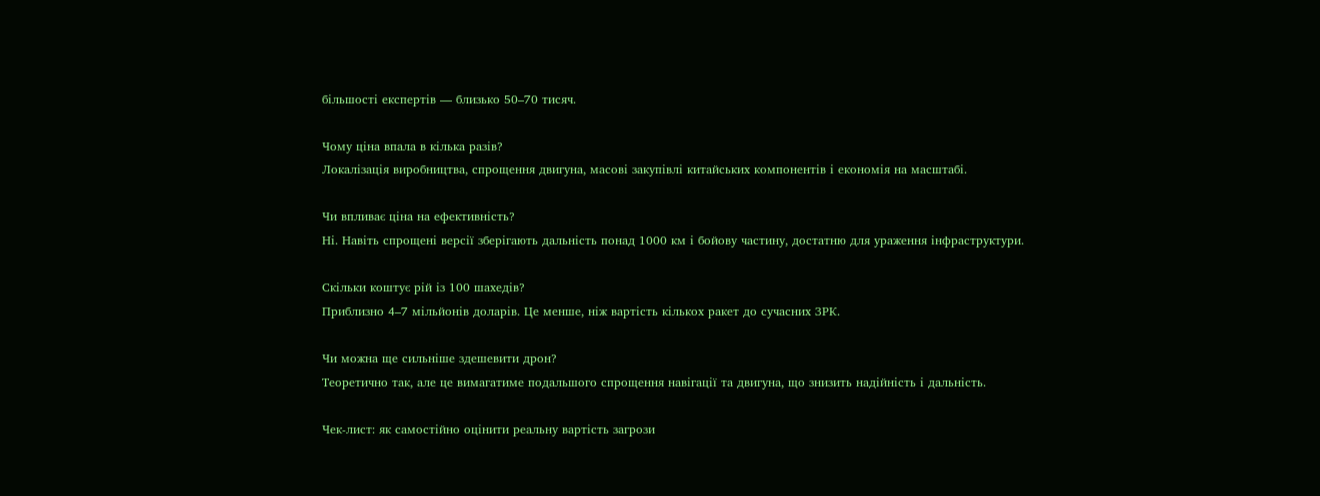більшості експертів — близько 50–70 тисяч.

Чому ціна впала в кілька разів?
Локалізація виробництва, спрощення двигуна, масові закупівлі китайських компонентів і економія на масштабі.

Чи впливає ціна на ефективність?
Ні. Навіть спрощені версії зберігають дальність понад 1000 км і бойову частину, достатню для ураження інфраструктури.

Скільки коштує рій із 100 шахедів?
Приблизно 4–7 мільйонів доларів. Це менше, ніж вартість кількох ракет до сучасних ЗРК.

Чи можна ще сильніше здешевити дрон?
Теоретично так, але це вимагатиме подальшого спрощення навігації та двигуна, що знизить надійність і дальність.

Чек-лист: як самостійно оцінити реальну вартість загрози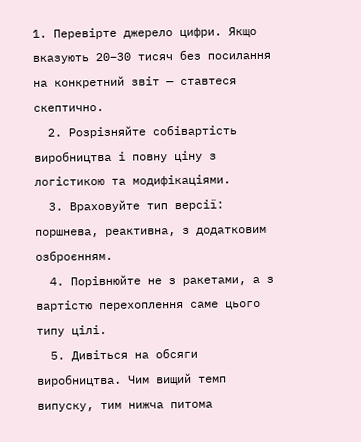1. Перевірте джерело цифри. Якщо вказують 20–30 тисяч без посилання на конкретний звіт — ставтеся скептично.
  2. Розрізняйте собівартість виробництва і повну ціну з логістикою та модифікаціями.
  3. Враховуйте тип версії: поршнева, реактивна, з додатковим озброєнням.
  4. Порівнюйте не з ракетами, а з вартістю перехоплення саме цього типу цілі.
  5. Дивіться на обсяги виробництва. Чим вищий темп випуску, тим нижча питома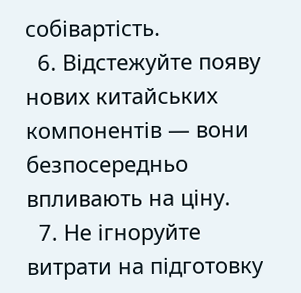собівартість.
  6. Відстежуйте появу нових китайських компонентів — вони безпосередньо впливають на ціну.
  7. Не ігноруйте витрати на підготовку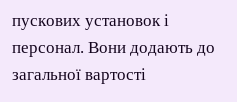пускових установок і персонал. Вони додають до загальної вартості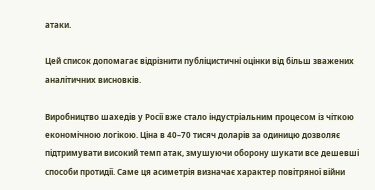атаки.

Цей список допомагає відрізнити публіцистичні оцінки від більш зважених аналітичних висновків.

Виробництво шахедів у Росії вже стало індустріальним процесом із чіткою економічною логікою. Ціна в 40–70 тисяч доларів за одиницю дозволяє підтримувати високий темп атак, змушуючи оборону шукати все дешевші способи протидії. Саме ця асиметрія визначає характер повітряної війни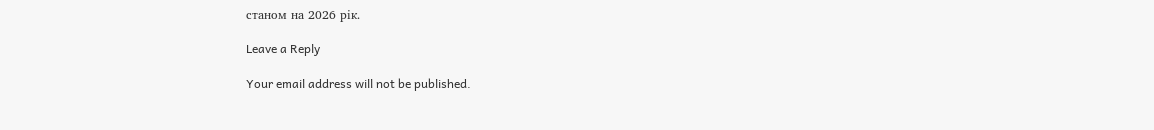станом на 2026 рік.

Leave a Reply

Your email address will not be published.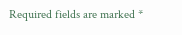Required fields are marked *